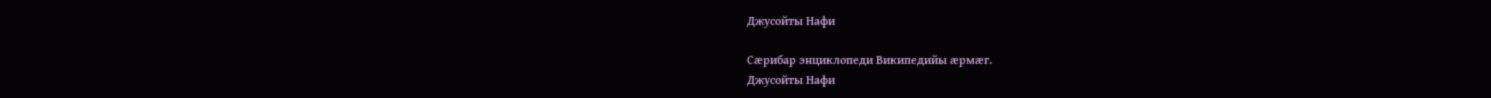Джусойты Нафи

Сæрибар энциклопеди Википедийы æрмæг.
Джусойты Нафи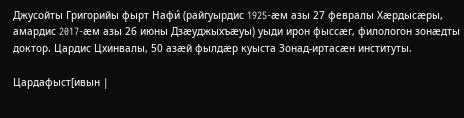Джусойты Григорийы фырт Нафи́ (райгуырдис 1925-æм азы 27 февралы Хæрдысæры, амардис 2017-æм азы 26 июны Дзæуджыхъæуы) уыди ирон фыссæг, филологон зонæдты доктор. Цардис Цхинвалы, 50 азæй фылдæр куыста Зонад-иртасæн институты.

Цардафыст[ивын |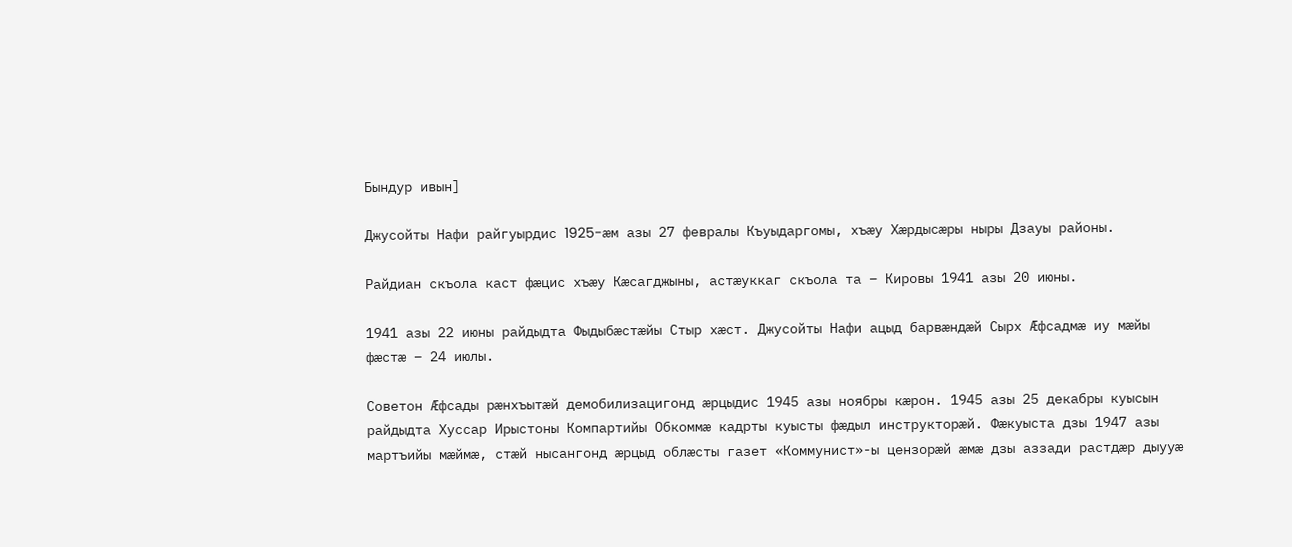Бындур ивын]

Джусойты Нафи райгуырдис 1925-æм азы 27 февралы Къуыдаргомы, хъæу Хæрдысæры ныры Дзауы районы.

Райдиан скъола каст фæцис хъæу Кæсагджыны, астæуккаг скъола та – Кировы 1941 азы 20 июны.

1941 азы 22 июны райдыдта Фыдыбæстæйы Стыр хæст. Джусойты Нафи ацыд барвæндæй Сырх Æфсадмæ иу мæйы фæстæ – 24 июлы.

Советон Æфсады рæнхъытæй демобилизацигонд æрцыдис 1945 азы ноябры кæрон. 1945 азы 25 декабры куысын райдыдта Хуссар Ирыстоны Компартийы Обкоммæ кадрты куысты фæдыл инструкторæй. Фæкуыста дзы 1947 азы мартъийы мæймæ, стæй нысангонд æрцыд облæсты газет «Коммунист»-ы цензорæй æмæ дзы аззади растдæр дыууæ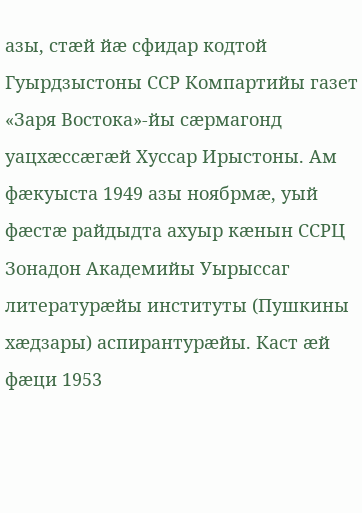азы, стæй йæ сфидар кодтой Гуырдзыстоны ССР Компартийы газет «Заря Востока»-йы сæрмагонд уацхæссæгæй Хуссар Ирыстоны. Ам фæкуыста 1949 азы ноябрмæ, уый фæстæ райдыдта ахуыр кæнын ССРЦ Зонадон Академийы Уырыссаг литературæйы институты (Пушкины хæдзары) аспирантурæйы. Каст æй фæци 1953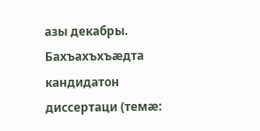азы декабры. Бахъахъхъæдта кандидатон диссертаци (темæ: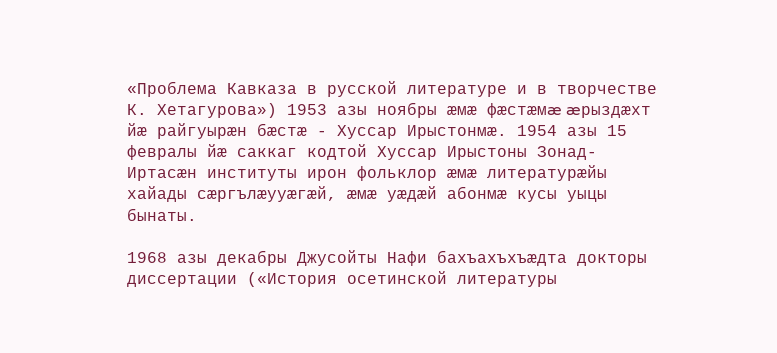«Проблема Кавказа в русской литературе и в творчестве К. Хетагурова») 1953 азы ноябры æмæ фæстæмæ æрыздæхт йæ райгуырæн бæстæ - Хуссар Ирыстонмæ. 1954 азы 15 февралы йæ саккаг кодтой Хуссар Ирыстоны Зонад-Иртасæн институты ирон фольклор æмæ литературæйы хайады сæргълæууæгæй, æмæ уæдæй абонмæ кусы уыцы бынаты.

1968 азы декабры Джусойты Нафи бахъахъхъæдта докторы диссертации («История осетинской литературы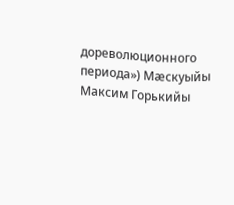дореволюционного периода») Мæскуыйы Максим Горькийы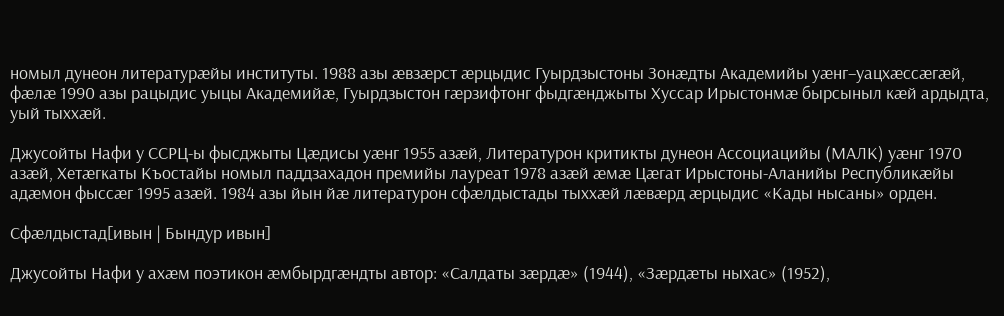номыл дунеон литературæйы институты. 1988 азы æвзæрст æрцыдис Гуырдзыстоны Зонæдты Академийы уæнг–уацхæссæгæй, фæлæ 1990 азы рацыдис уыцы Академийæ, Гуырдзыстон гæрзифтонг фыдгæнджыты Хуссар Ирыстонмæ бырсыныл кæй ардыдта, уый тыххæй.

Джусойты Нафи у ССРЦ-ы фысджыты Цæдисы уæнг 1955 азæй, Литературон критикты дунеон Ассоциацийы (МАЛК) уæнг 1970 азæй, Хетæгкаты Къостайы номыл паддзахадон премийы лауреат 1978 азæй æмæ Цæгат Ирыстоны-Аланийы Республикæйы адæмон фыссæг 1995 азæй. 1984 азы йын йæ литературон сфæлдыстады тыххæй лæвæрд æрцыдис «Кады нысаны» орден.

Сфæлдыстад[ивын | Бындур ивын]

Джусойты Нафи у ахæм поэтикон æмбырдгæндты автор: «Салдаты зæрдæ» (1944), «Зæрдæты ныхас» (1952),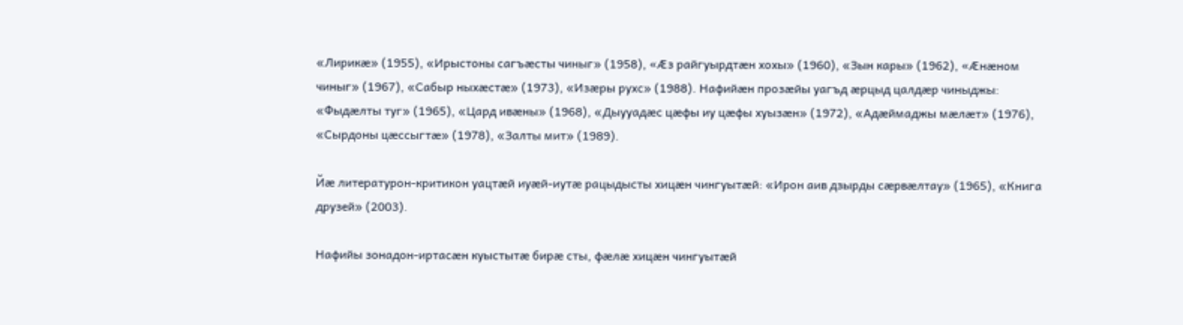«Лирикæ» (1955), «Ирыстоны сагъæсты чиныг» (1958), «Æз райгуырдтæн хохы» (1960), «Зын кары» (1962), «Æнæном чиныг» (1967), «Сабыр ныхæстæ» (1973), «Изæры рухс» (1988). Нафийæн прозæйы уагъд æрцыд цалдæр чиныджы: «Фыдæлты туг» (1965), «Цард ивæны» (1968), «Дыууадæс цæфы иу цæфы хуызæн» (1972), «Адæймаджы мæлæт» (1976), «Сырдоны цæссыгтæ» (1978), «Залты мит» (1989).

Йæ литературон-критикон уацтæй иуæй-иутæ рацыдысты хицæн чингуытæй: «Ирон аив дзырды сæрвæлтау» (1965), «Книга друзей» (2003).

Нафийы зонадон-иртасæн куыстытæ бирæ сты, фæлæ хицæн чингуытæй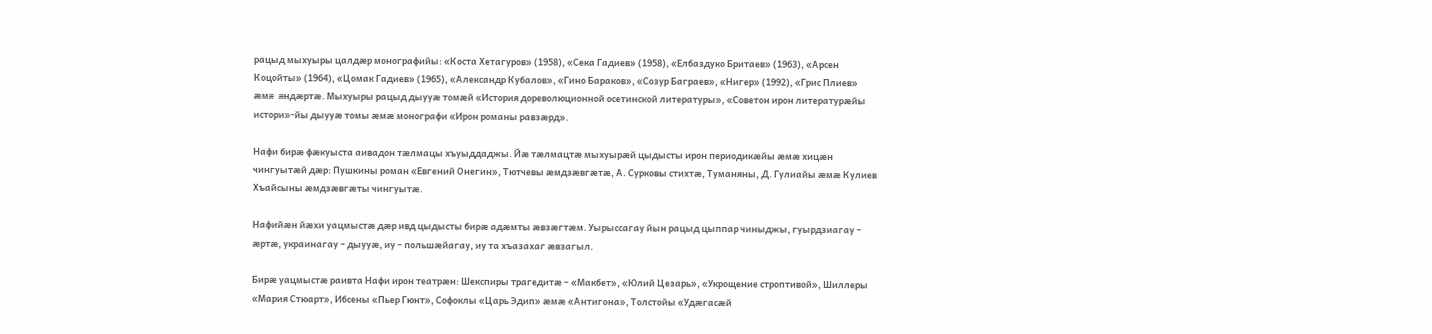рацыд мыхуыры цалдæр монографийы: «Коста Хетагуров» (1958), «Сека Гадиев» (1958), «Елбаздуко Бритаев» (1963), «Арсен Коцойты» (1964), «Цомак Гадиев» (1965), «Александр Кубалов», «Гино Бараков», «Созур Баграев», «Нигер» (1992), «Грис Плиев» æмæ æндæртæ. Мыхуыры рацыд дыууæ томæй «История дореволюционной осетинской литературы», «Советон ирон литературæйы истори»-йы дыууæ томы æмæ монографи «Ирон романы равзæрд».

Нафи бирæ фæкуыста аивадон тæлмацы хъуыддаджы. Йæ тæлмацтæ мыхуырæй цыдысты ирон периодикæйы æмæ хицæн чингуытæй дæр: Пушкины роман «Евгений Онегин», Тютчевы æмдзæвгæтæ, А. Сурковы стихтæ, Туманяны, Д. Гулиайы æмæ Кулиев Хъайсыны æмдзæвгæты чингуытæ.

Нафийæн йæхи уацмыстæ дæр ивд цыдысты бирæ адæмты æвзæгтæм. Уырыссагау йын рацыд цыппар чиныджы, гуырдзиагау – æртæ, украинагау – дыууæ, иу – польшæйагау, иу та хъазахаг æвзагыл.

Бирæ уацмыстæ раивта Нафи ирон театрæн: Шекспиры трагедитæ – «Макбет», «Юлий Цезарь», «Укрощение строптивой», Шиллеры «Мария Стюарт», Ибсены «Пьер Гюнт», Софоклы «Царь Эдип» æмæ «Антигона», Толстойы «Удæгасæй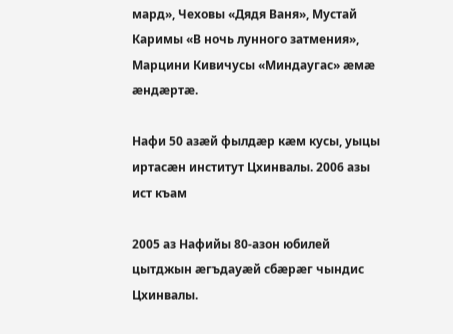мард», Чеховы «Дядя Ваня», Мустай Каримы «В ночь лунного затмения», Марцини Кивичусы «Миндаугас» æмæ æндæртæ.

Нафи 50 азæй фылдæр кæм кусы, уыцы иртасæн институт Цхинвалы. 2006 азы ист къам

2005 аз Нафийы 80-азон юбилей цытджын æгъдауæй сбæрæг чындис Цхинвалы.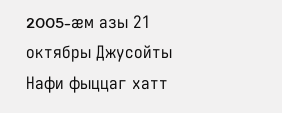2005-æм азы 21 октябры Джусойты Нафи фыццаг хатт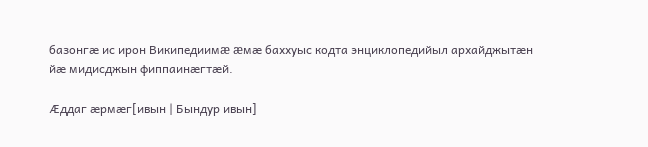базонгæ ис ирон Википедиимæ æмæ баххуыс кодта энциклопедийыл архайджытæн йæ мидисджын фиппаинæгтæй.

Æддаг æрмæг[ивын | Бындур ивын]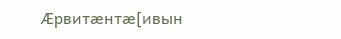Æрвитæнтæ[ивын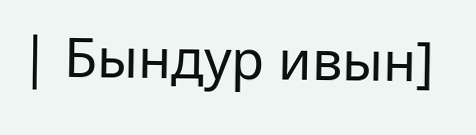| Бындур ивын]